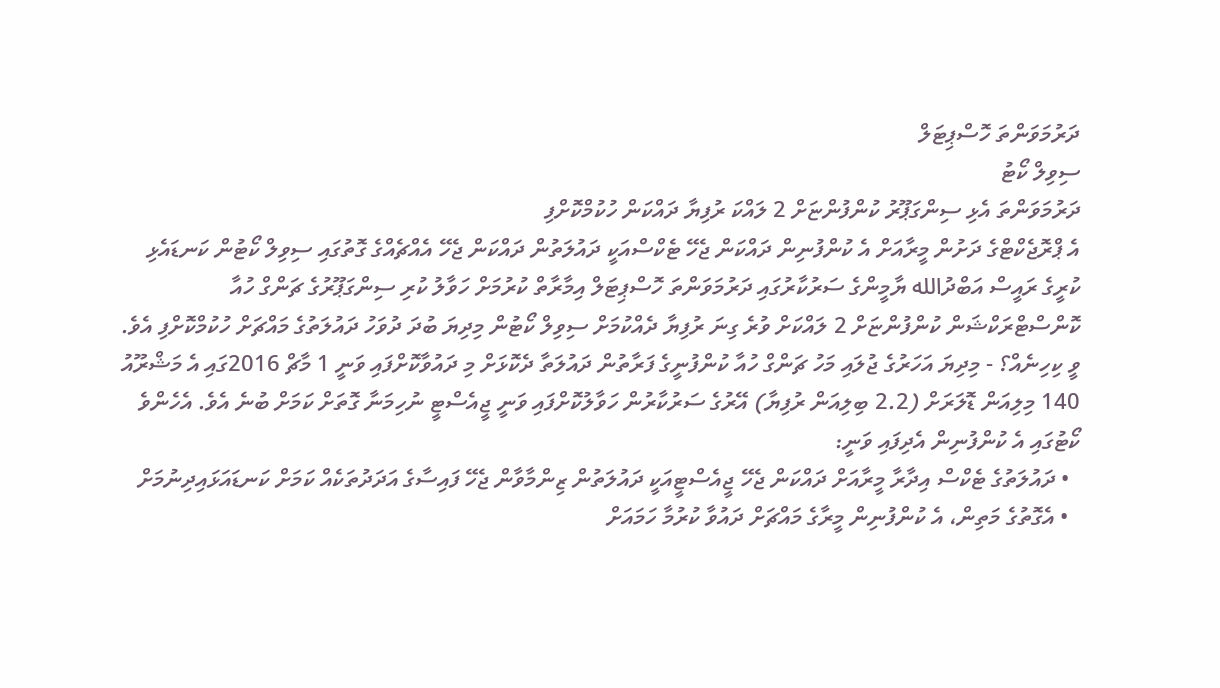ދަރުމަވަންތަ ހޮސްޕިޓަލް
ސިވިލް ކޯޓު
ދަރުމަވަންތަ އެޅި ސިންގަޕޫރު ކުންފުންޏަށް 2 ލައްކަ ރުފިޔާ ދައްކަން ހުކުމްކޮށްފި
އެ ޕްރޮޖެކްޓްގެ ދަށުން މީރާއަށް އެ ކުންފުނިން ދައްކަން ޖެހޭ ޓެކްސްއަކީ ދައުލަތުން ދައްކަން ޖެހޭ އެއްޗެއްގެ ގޮތުގައި ސިވިލް ކޯޓުން ކަނޑައެޅި
ކުރީގެ ރައީސް އަބްދުالله ޔާމީންގެ ސަރުކާރުގައި ދަރުމަވަންތަ ހޮސްޕިޓަލް އިމާރާތް ކުރުމަށް ހަވާލު ކުރި ސިންގަޕޫރުގެ ޗަންގް ހުއާ ކޮންސްޓްރަކްޝަން ކުންފުންޏަށް 2 ލައްކަށް ވުރެ ގިނަ ރުފިޔާ ދެއްކުމަށް ސިވިލް ކޯޓުން މިދިޔަ ބުދަ ދުވަހު ދައުލަތުގެ މައްޗަށް ހުކުމްކޮށްފި އެވެ.
ވީ ކިހިނެއް؟ - މިދިޔަ އަހަރުގެ ޖުލައި މަހު ޗަންގް ހުއާ ކުންފުނީގެ ފަރާތުން ދައުލަތާ ދެކޮޅަށް މި ދައުވާކޮށްފައި ވަނީ 1 މާޗް 2016ގައި އެ މަޝްރޫއު 140 މިލިއަން ޑޮލަރަށް (2.2 ބިލިއަން ރުފިޔާ) އޭރުގެ ސަރުކާރުން ހަވާލުކޮށްފައި ވަނީ ޖީއެސްޓީ ނުހިމަނާ ގޮތަށް ކަމަށް ބުނެ އެވެ. އެހެންވެ ކޯޓުގައި އެ ކުންފުނިން އެދިފައި ވަނީ:
  • ދައުލަތުގެ ޓެކްސް އިދާރާ މީރާއަށް ދައްކަން ޖެހޭ ޖީއެސްޓީއަކީ ދައުލަތުން ޒިންމާވާން ޖެހޭ ފައިސާގެ އަދަދުތަކެއް ކަމަށް ކަނޑައަޅައިދިނުމަށް
  • އެގޮތުގެ މަތިން، އެ ކުންފުނިން މީރާގެ މައްޗަށް ދައުވާ ކުރުމާ ހަމައަށް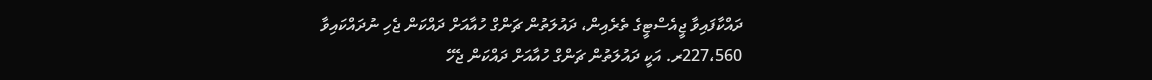ދައްކާފައިވާ ޖީއެސްޓީގެ ތެރެއިން، ދައުލަތުން ޗަންގް ހުއާއަށް ދައްކަން ޖެހި ނުދައްކައިވާ 227،560ރ. އަކީ ދައުލަތުން ޗަންގް ހުއާއަށް ދައްކަން ޖެހޭ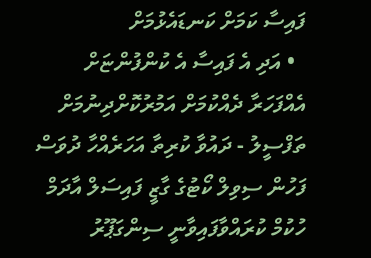ފައިސާ ކަމަށް ކަނޑައެޅުމަށް
  • އަދި އެ ފައިސާ އެ ކުންފުންޏަށް އެއްފަހަރާ ދެއްކުމަށް އަމުރުކޮށްދިނުމަށް
ތަފްސީލު - ދައުވާ ކުރިތާ އަހަރެއްހާ ދުވަސް ފަހުން ސިވިލް ކޯޓުގެ ގާޒީ ފައިސަލް އާދަމް ހުކުމް ކުރައްވާފައިވާނީ ސިންގަޕޫރު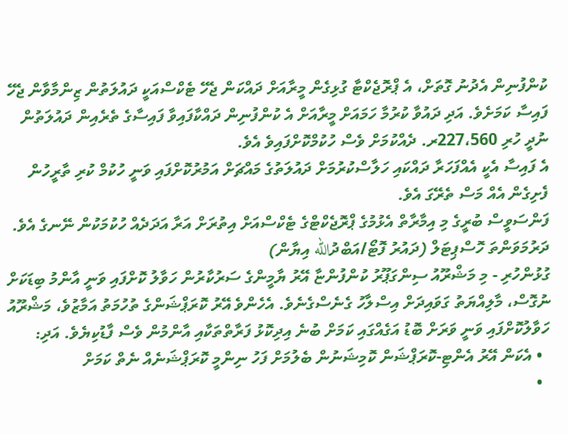ކުންފުނިން އެދުނު ގޮތަށް، އެ ޕްރޮޖެކްޓާ ގުޅިގެން މީރާއަށް ދައްކަން ޖެހޭ ޓެކްސްއަކީ ދައުލަތުން ޒިންމާވާން ޖެހޭ ފައިސާ ކަމަށެވެ. އަދި ދައުވާ ކުރުމާ ހަމައަށް މީރާއަށް އެ ކުންފުނިން ދައްކާފައިވާ ފައިސާގެ ތެރެއިން ދައުލަތުން ނުދީ ހުރި 227،560ރ. ދެއްކުމަށް ވެސް ހުކުމްކޮށްފައިވެ އެވެ.
އެ ފައިސާ އެކީ އެއްފަހަރާ ދައްކައި ހަލާސްކުރުމަށް ދައުލަތުގެ މައްޗަށް އަމުރުކޮށްފައި ވަނީ ހުކުމް ކުރި ތާރީހުން ފެށިގެން އެއް މަސް ތެރޭގަ އެވެ.
ފަންސަވީސް ބުރީގެ މި އިމާރާތް އެޅުމުގެ ޕްރޮޖެކްޓްގެ ޓެކްސްއަށް އިތުރަށް އަރާ އަދަދެއް ހުކުމަކުން ނޭނގެ އެވެ.
ދަރުމަވަންތަ ހޮސްޕިޓަލް (ދައުރު ފޮޓޯ/އަބްދުالله އިޔާން)
ގުޅުންހުރި - މި މަޝްރޫއު ސިންގަޕޫރު ކުންފުންޏާ އޭރު ޔާމީންގެ ސަރުކާރުން ހަވާލު ކޮށްފައި ވަނީ އާންމު ބިޑަކަށް ނުގޮސް، މާލިއްޔަތު ގަވައިދަށް އިސްލާހު ގެނެސްގެނެވެ. އެހެންވެ އޭރު ކޮރަޕްޝަންގެ ތުހުމަތު އަމާޒުވެ، މަޝްރޫއު ހަވާލުކޮށްފައި ވަނީ ވަރަށް ބޮޑު އަގެއްގައި ކަމަށް ބުނެ އިދިކޮޅު ފަރާތްތަކާއި އާންމުން ވެސް ފާޑުކިޔެވެ. އަދި:
  • އެކަން އޭރު އެންޓި-ކޮރަޕްޝަން ކޮމިޝަނުން ބެލުމަށް ފަހު ނިންމީ ކޮރަޕްޝަނެއް ނެތް ކަމަށް
  •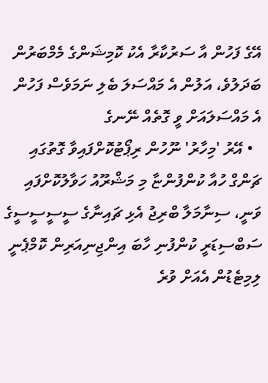އޭގެ ފަހުން އާ ސަރުކާރާ އެކު ކޮމިޝަންގެ މެމްބަރުން ބަދަލުވެ، އަލުން އެ މައްސަލަ ބެލި ނަމަވެސް ފަހުން އެ މައްސަލައަށް ވީ ގޮތެއް ނޭނގެ
  • އޭރު 'މިހާރު' ނޫހުން ރިޕޯޓުކޮށްފައިވާ ގޮތުގައި ޗަންގް ހުއާ ކުންފުންޏާ މި މަޝްރޫއު ހަވާލުކޮށްފައި ވަނީ، ސިނާމަލާ ބްރިޖު އެޅި ޗައިނާގެ ސީސީސީސީގެ ސަބްސިޑަރީ ކުންފުނި ހާބަ އިންޖިނިއަރިން ކޮމްޕެނީ ލިމިޓެޑުން އެއަށް ވުރެ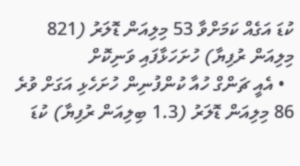ކުޑަ އަގެއް ކަމަށްވާ 53 މިލިއަން ޑޮލަރު (821 މިލިއަން ރުފިޔާ) ހުށަހަޅާފައި ވަނިކޮށް
  • އެއީ ޗަންގް ހުއާ ކުންފުނިން ހުށަހެޅި އަގަށް ވުރެ 86 މިލިއަން ޑޮލަރު (1.3 ބިލިއަން ރުފިޔާ) ކުޑަ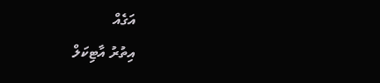އަގެއް
އިތުރު އާޓިކަލް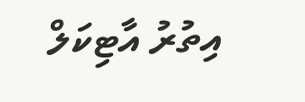އިތުރު އާޓިކަލް